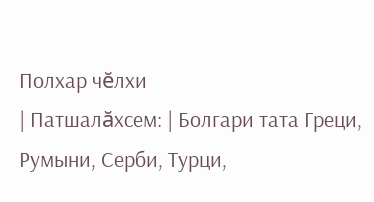Полхар чĕлхи
| Патшалăхсем: | Болгари тата Греци, Румыни, Серби, Турци,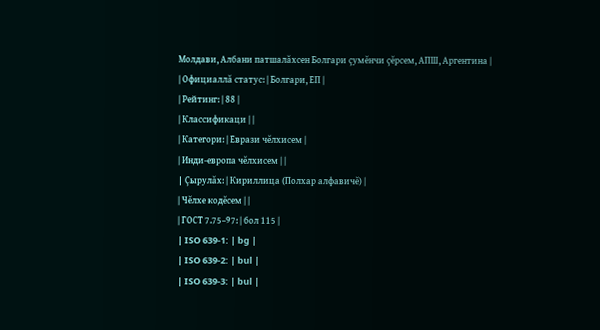Молдави, Албани патшалăхсен Болгари çумĕнчи çĕрсем, АПШ, Аргентина |
| Официаллă статус: | Болгари, ЕП |
| Рейтинг: | 88 |
| Классификаци | |
| Категори: | Еврази чĕлхисем |
| Инди-европа чĕлхисем | |
| Çырулăх: | Кириллица (Полхар алфавичĕ) |
| Чĕлхе кодĕсем | |
| ГОСТ 7.75–97: | бол 115 |
| ISO 639-1: | bg |
| ISO 639-2: | bul |
| ISO 639-3: | bul |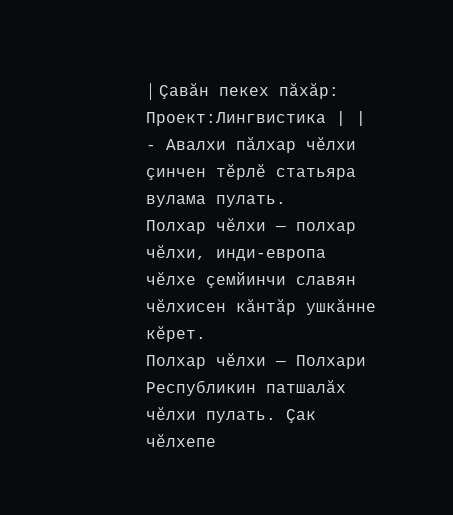| Çавăн пекех пăхăр: Проект:Лингвистика | |
- Авалхи пăлхар чĕлхи çинчен тĕрлĕ статьяра вулама пулать.
Полхар чĕлхи — полхар чĕлхи, инди-европа чĕлхе çемйинчи славян чĕлхисен кăнтăр ушкăнне кĕрет.
Полхар чĕлхи — Полхари Республикин патшалăх чĕлхи пулать. Çак чĕлхепе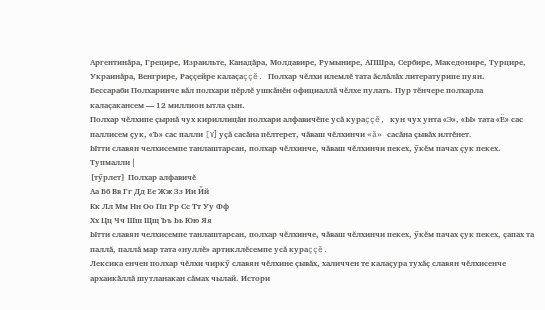Аргентинăра, Грецире, Израильте, Канадăра, Молдавире, Румынире, АПШра, Сербире, Македонире, Турцире, Украинăра, Венгрире, Раççейре калаçаççĕ. Полхар чĕлхи илемлĕ тата ăслăлăх литературипе пуян.
Бессараби Полхаринче вăл полхари пĕрлĕ ушкăнĕн официаллă чĕлхе пулать. Пур тĕнчере полхарла калаçакансем — 12 миллион ытла çын.
Полхар чĕлхипе çырнă чух кириллицăн полхари алфавичĕпе усă кураççĕ, кун чух унта «Э», «Ы» тата «Ё» сас паллисем çук, «Ъ» сас палли [ɤ] уçă сасăна пĕлтерет, чăваш чĕлхинчи «ă» сасăна çывăх илтĕнет.
Ытти славян челхисемпе танлаштарсан, полхар чĕлхинче, чăваш чĕлхинчи пекех, ӳкĕм пачах çук пекех.
Тупмалли |
[тӳрлет] Полхар алфавичĕ
Аа Бб Вв Гг Дд Ее Жж Зз Ии Йй
Кк Лл Мм Нн Оо Пп Рр Сс Тт Уу Фф
Хх Цц Чч Шш Щщ Ъъ Ьь Юю Яя
Ытти славян челхисемпе танлаштарсан, полхар чĕлхинче, чăваш чĕлхинчи пекех, ӳкĕм пачах çук пекех, çапах та паллă, паллă мар тата «нуллĕ» артикллĕсемпе усă кураççĕ.
Лексика енчен полхар чĕлхи чиркӳ славян чĕлхине çывăх, халиччен те калаçура тухăç славян чĕлхисенче архаикăллă шутланакан сăмах чылай. Истори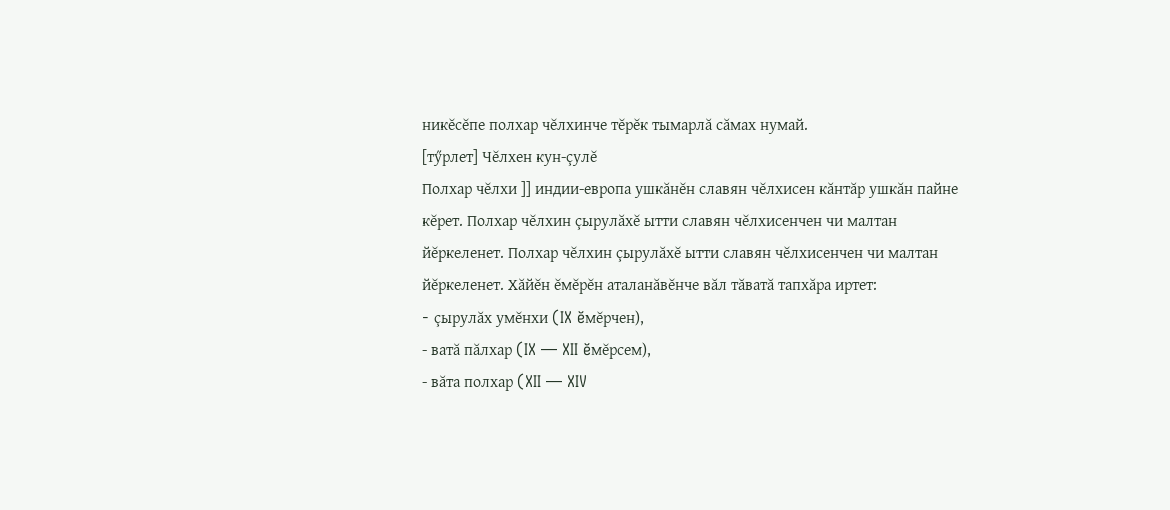никĕсĕпе полхар чĕлхинче тĕрĕк тымарлă сăмах нумай.
[тӳрлет] Чĕлхен кун-çулĕ
Полхар чĕлхи ]] индии-европа ушкăнĕн славян чĕлхисен кăнтăр ушкăн пайне кĕрет. Полхар чĕлхин çырулăхĕ ытти славян чĕлхисенчен чи малтан йĕркеленет. Полхар чĕлхин çырулăхĕ ытти славян чĕлхисенчен чи малтан йĕркеленет. Хăйĕн ĕмĕрĕн аталанăвĕнче вăл тăватă тапхăра иртет:
- çырулăх умĕнхи (IX ĕмĕрчен),
- ватă пăлхар (IX — XII ĕмĕрсем),
- вăта полхар (XII — XIV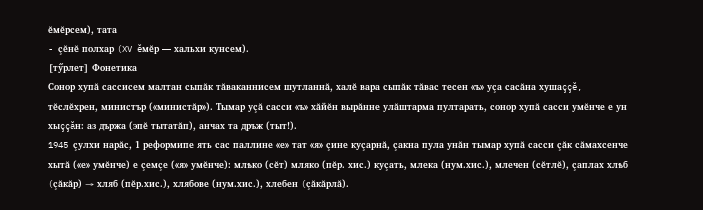ĕмĕрсем), тата
- çĕнĕ полхар (XV ĕмĕр — хальхи кунсем).
[тӳрлет] Фонетика
Сонор хупă сассисем малтан сыпăк тăваканнисем шутланнă, халĕ вара сыпăк тăвас тесен «ъ» уçа сасăна хушаççĕ, тĕслĕхрен, министър («министăр»). Тымар уçă сасси «ъ» хăйĕн вырăнне улăштарма пултарать, сонор хупă сасси умĕнче е ун хыççăн: аз държа (эпĕ тытатăп), анчах та дръж (тыт!).
1945 çулхи нарăс, 1 реформипе ять сас паллине «е» тат «я» çине куçарнă, çакна пула унăн тымар хупă сасси çăк сăмахсенче хытă («е» умĕнче) е çемçе («я» умĕнче): млѣко (сĕт) мляко (пĕр. хис.) куçать, млека (нум.хис.), млечен (сĕтлĕ), çаплах хлѣб (çăкăр) → хляб (пĕр.хис.), хлябове (нум.хис.), хлебен (çăкăрлă).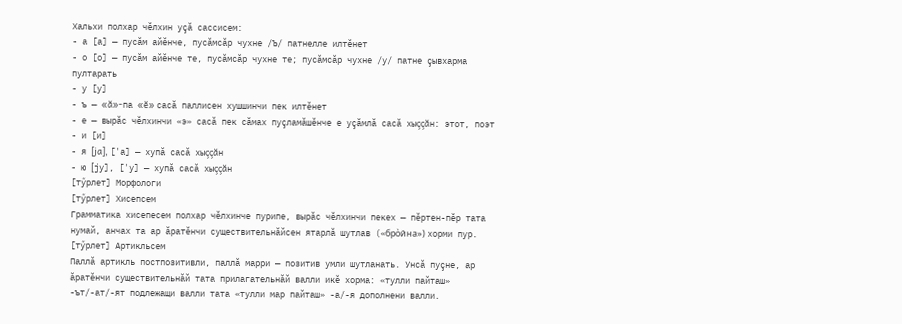Хальхи полхар чĕлхин уçă сассисем:
- а [а] — пусăм айĕнче, пусăмсăр чухне /Ъ/ патнелле илтĕнет
- о [о] — пусăм айĕнче те, пусăмсăр чухне те; пусăмсăр чухне /у/ патне çывхарма пултарать
- у [у]
- ъ — «ă»-па «ĕ» сасă паллисен хушшинчи пек илтĕнет
- е — вырăс чĕлхинчи «э» сасă пек сăмах пуçламăшĕнче е уçăмлă сасă хыççăн: этот, поэт
- и [и]
- я [ja], ['а] — хупă сасă хыççăн
- ю [jу], ['у] — хупă сасă хыççăн
[тӳрлет] Морфологи
[тӳрлет] Хисепсем
Грамматика хисепесем полхар чĕлхинче пурипе, вырăс чĕлхинчи пекех — пĕртен-пĕр тата нумай, анчах та ар ăратĕнчи существительнăйсен ятарлă шутлав («бро̀йна») хорми пур.
[тӳрлет] Артикльсем
Паллă артикль постпозитивли, паллă марри — позитив умли шутланать. Унсă пуçне, ар ăратĕнчи существительнăй тата прилагательнăй валли икĕ хорма: «тулли пайташ» -ът/-ат/-ят подлежащи валли тата «тулли мар пайташ» -а/-я дополнени валли.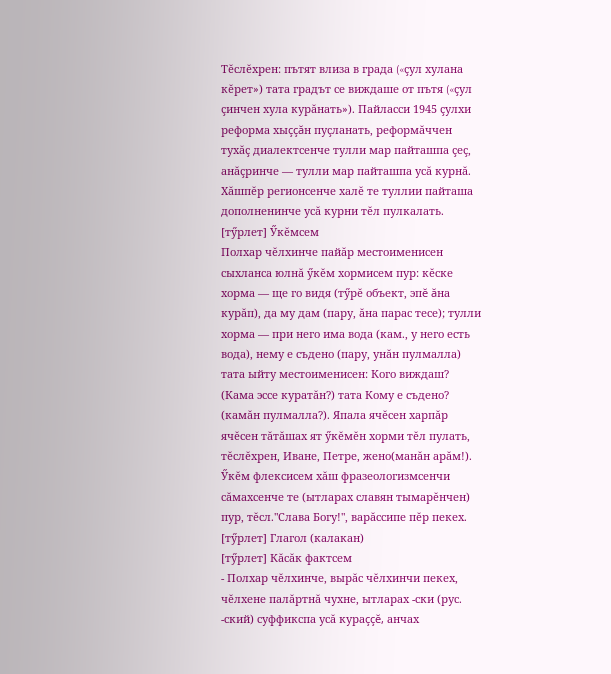Тĕслĕхрен: пътят влиза в града («çул хулана кĕрет») тата градът се виждаше от пътя («çул çинчен хула курăнать»). Пайласси 1945 çулхи реформа хыççăн пуçланать, реформăччен тухăç диалектсенче тулли мар пайташпа çеç, анăçринче — тулли мар пайташпа усă курнă. Хăшпĕр регионсенче халĕ те туллии пайташа дополненинче усă курни тĕл пулкалать.
[тӳрлет] Ӳкĕмсем
Полхар чĕлхинче пайăр местоименисен сыхланса юлнă ӳкĕм хормисем пур: кĕске хорма — ще го видя (тӳрĕ объект, эпĕ ăна курăп), да му дам (пару, ăна парас тесе); тулли хорма — при него има вода (кам., у него есть вода), нему е съдено (пару, унăн пулмалла) тата ыйту местоименисен: Кого виждаш? (Кама эссе куратăн?) тата Кому е съдено? (камăн пулмалла?). Япала ячĕсен харпăр ячĕсен тăтăшах ят ӳкĕмĕн хорми тĕл пулать, тĕслĕхрен, Иване, Петре, жено(манăн арăм!). Ӳкĕм флексисем хăш фразеологизмсенчи сăмахсенче те (ытларах славян тымарĕнчен) пур, тĕсл."Слава Богу!", варăссипе пĕр пекех.
[тӳрлет] Глагол (калакан)
[тӳрлет] Кăсăк фактсем
- Полхар чĕлхинче, вырăс чĕлхинчи пекех, чĕлхене палăртнă чухне, ытларах -ски (рус. -ский) суффикспа усă кураççĕ, анчах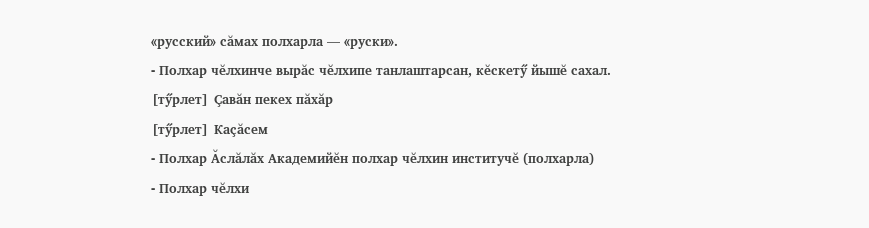«русский» сăмах полхарла — «руски».
- Полхар чĕлхинче вырăс чĕлхипе танлаштарсан, кĕскетӳ йышĕ сахал.
[тӳрлет] Çавăн пекех пăхăр
[тӳрлет] Каçăсем
- Полхар Ăслăлăх Академийĕн полхар чĕлхин институчĕ (полхарла)
- Полхар чĕлхи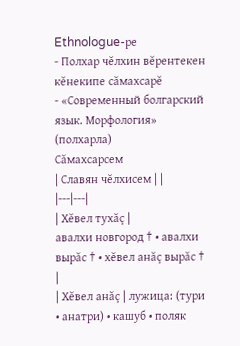Ethnologue-ре
- Полхар чĕлхин вĕрентекен кĕнекипе сăмахсарĕ
- «Сoвременный болгарский язык. Морфология» (полхарла)
Сăмахсарсем
| Славян чĕлхисем | |
|---|---|
| Хĕвел тухăç |
авалхи новгород † • авалхи вырăс † • хĕвел анăç вырăс † |
| Хĕвел анăç | лужица: (тури • анатри) • кашуб • поляк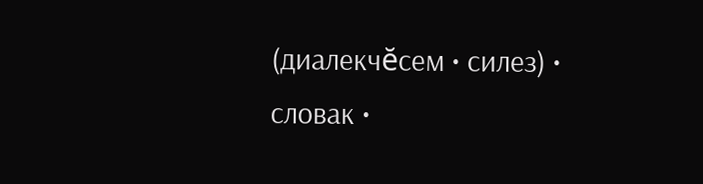(диалекчĕсем • силез) • словак •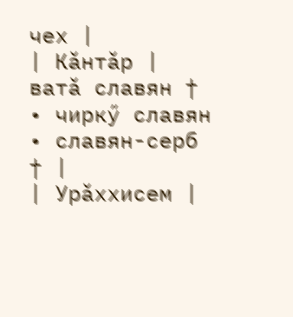чех |
| Кăнтăр |
ватă славян † • чиркӳ славян • славян-серб † |
| Урăххисем |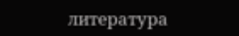литература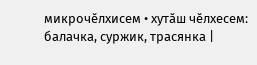микрочĕлхисем • хутăш чĕлхесем: балачка, суржик, трасянка |